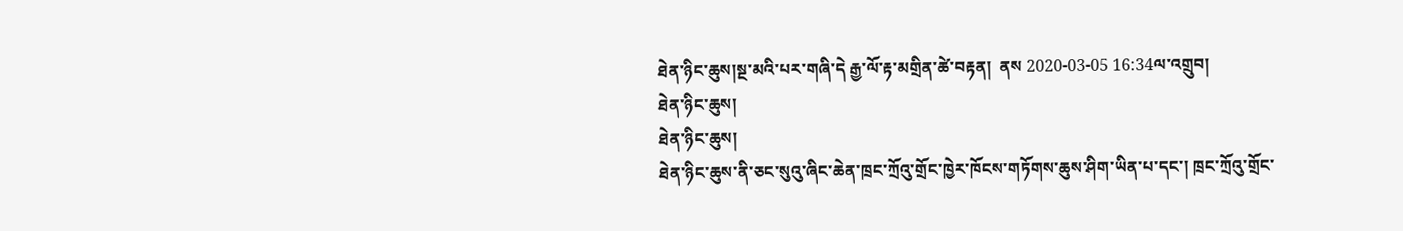ཐེན་ཉིང་ཆུས།སྔ་མའི་པར་གཞི་དེ རྒྱ་ལོ་རྟ་མགྲིན་ཚེ་བརྟན།  ནས 2020-03-05 16:34ལ་འགྲུབ།
ཐེན་ཉིང་ཆུས།
ཐེན་ཉིང་ཆུས།
ཐེན་ཉིང་ཆུས་ནི་ཅང་སུའུ་ཞིང་ཆེན་ཁྲང་ཀྲོའུ་གྲོང་ཁྱེར་ཁོངས་གཏོགས་ཆུས་ཤིག་ཡིན་པ་དང་། ཁྲང་ཀྲོའུ་གྲོང་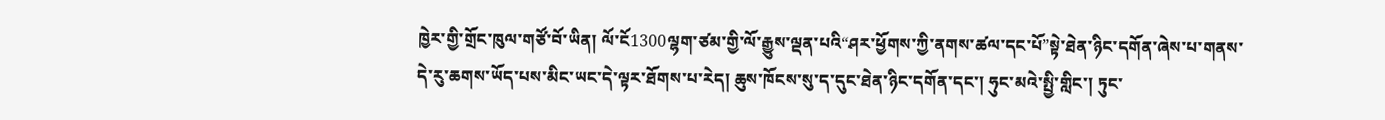ཁྱེར་གྱི་གྲོང་ཁུལ་གཙོ་བོ་ཡིན། ལོ་ངོ1300ལྷག་ཙམ་གྱི་ལོ་རྒྱུས་ལྡན་པའི“ཤར་ཕྱོགས་ཀྱི་ནགས་ཚལ་དང་པོ”སྟེ་ཐེན་ཉིང་དགོན་ཞེས་པ་གནས་དེ་རུ་ཆགས་ཡོད་པས་མིང་ཡང་དེ་ལྟར་ཐོགས་པ་རེད། ཆུས་ཁོངས་སུ་ད་དུང་ཐེན་ཉིང་དགོན་དང་། ཧུང་མའེ་སྤྱི་གླིང་། ཏུང་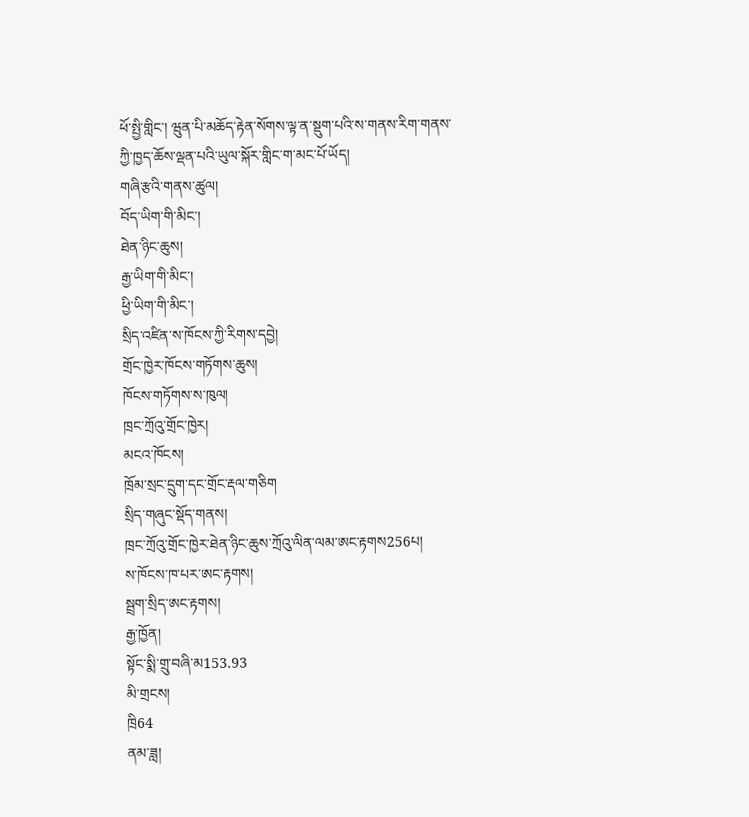ཕོ་སྤྱི་གླིང་། ཝུན་པི་མཆོད་རྟེན་སོགས་ལྟ་ན་སྡུག་པའི་ས་གནས་རིག་གནས་ཀྱི་ཁྱད་ཆོས་ལྡན་པའི་ཡུལ་སྐོར་གླིང་ག་མང་པོ་ཡོད།
གཞི་རྩའི་གནས་ཚུལ།
བོད་ཡིག་གི་མིང་།
ཐེན་ཉིང་ཆུས།
རྒྱ་ཡིག་གི་མིང་།
ཕྱི་ཡིག་གི་མིང་།
སྲིད་འཛིན་ས་ཁོངས་ཀྱི་རིགས་དབྱེ།
གྲོང་ཁྱེར་ཁོངས་གཏོགས་ཆུས།
ཁོངས་གཏོགས་ས་ཁུལ།
ཁྲང་ཀྲོའུ་གྲོང་ཁྱེར།
མངའ་ཁོངས།
ཁྲོམ་སྲང་དྲུག་དང་གྲོང་རྡལ་གཅིག
སྲིད་གཞུང་སྡོད་གནས།
ཁྲང་ཀྲོའུ་གྲོང་ཁྱེར་ཐེན་ཉིང་ཆུས་ཀྲོའུ་ལིན་ལམ་ཨང་རྟགས256པ།
ས་ཁོངས་ཁ་པར་ཨང་རྟགས།
སྦྲག་སྲིད་ཨང་རྟགས།
རྒྱ་ཁྱོན།
སྟོང་སྨི་གྲུ་བཞི་མ153.93
མི་གྲངས།
ཁྲི64
ནམ་ཟླ།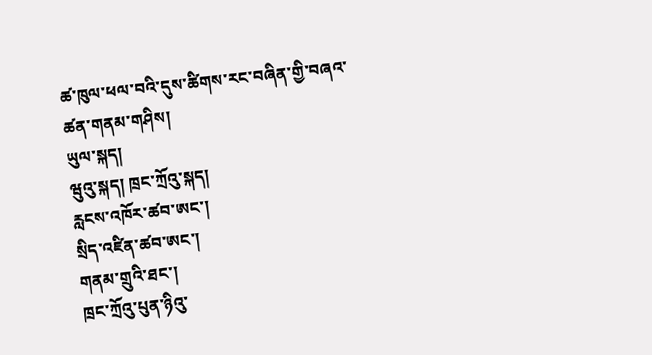ཚ་ཁུལ་ཕལ་བའི་དུས་ཚིགས་རང་བཞིན་གྱི་བཞའ་ཚན་གནམ་གཤིས།
ཡུལ་སྐད།
ཝུའུ་སྐད། ཁྲང་ཀྲོའུ་སྐད།
རླངས་འཁོར་ཚབ་ཨང་།
སྲིད་འཛིན་ཚབ་ཨང་།
གནམ་གྲུའི་ཐང་།
ཁྲང་ཀྲོའུ་པུན་ཉིའུ་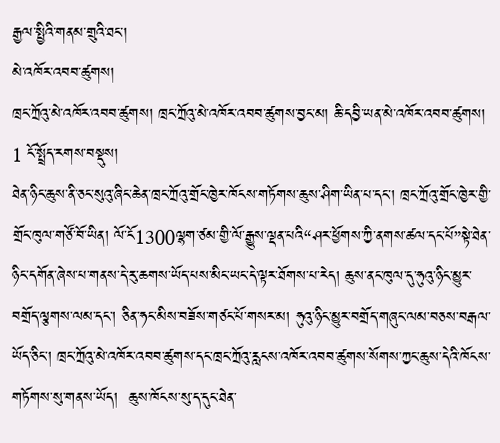རྒྱལ་སྤྱིའི་གནམ་གྲུའི་ཐང་།
མེ་འཁོར་འབབ་ཚུགས།
ཁྲང་ཀྲོའུ་མེ་འཁོར་འབབ་ཚུགས། ཁྲང་ཀྲོའུ་མེ་འཁོར་འབབ་ཚུགས་བྱང་མ། ཆི་དབྱི་ཡན་མེ་འཁོར་འབབ་ཚུགས།
1 ངོ་སྤྲོད་རགས་བསྡུས།
ཐེན་ཉིང་ཆུས་ནི་ཅང་སུའུ་ཞིང་ཆེན་ཁྲང་ཀྲོའུ་གྲོང་ཁྱེར་ཁོངས་གཏོགས་ཆུས་ཤིག་ཡིན་པ་དང་། ཁྲང་ཀྲོའུ་གྲོང་ཁྱེར་གྱི་གྲོང་ཁུལ་གཙོ་བོ་ཡིན། ལོ་ངོ1300ལྷག་ཙམ་གྱི་ལོ་རྒྱུས་ལྡན་པའི“ཤར་ཕྱོགས་ཀྱི་ནགས་ཚལ་དང་པོ”སྟེ་ཐེན་ཉིང་དགོན་ཞེས་པ་གནས་དེ་རུ་ཆགས་ཡོད་པས་མིང་ཡང་དེ་ལྟར་ཐོགས་པ་རེད། ཆུས་ནང་ཁུལ་དུ་ཧུའུ་ཉིང་མྱུར་བགྲོད་ལྕགས་ལམ་དང་། ཅིན་ཧང་མིས་བཟོས་གཙང་པོ་གསར་མ། ཧུའུ་ཉིང་མྱུར་བགྲོད་གཞུང་ལམ་བཅས་བརྒལ་ཡོད་ཅིང་། ཁྲང་ཀྲོའུ་མེ་འཁོར་འབབ་ཚུགས་དང་ཁྲང་ཀྲོའུ་རླངས་འཁོར་འབབ་ཚུགས་སོགས་ཀྱང་ཆུས་དེའི་ཁོངས་གཏོགས་སུ་གནས་ཡོད།  ཆུས་ཁོངས་སུ་ད་དུང་ཐེན་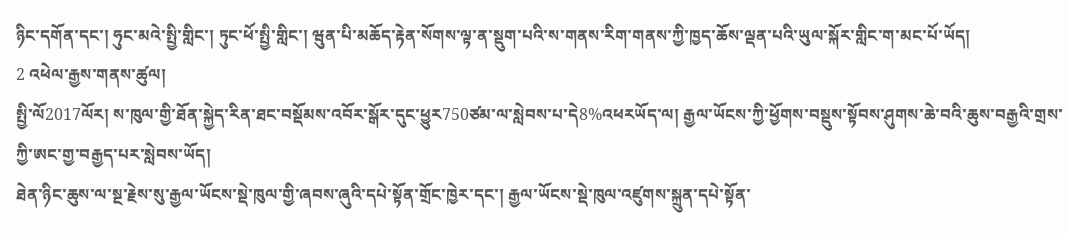ཉིང་དགོན་དང་། ཧུང་མའེ་སྤྱི་གླིང་། ཏུང་ཕོ་སྤྱི་གླིང་། ཝུན་པི་མཆོད་རྟེན་སོགས་ལྟ་ན་སྡུག་པའི་ས་གནས་རིག་གནས་ཀྱི་ཁྱད་ཆོས་ལྡན་པའི་ཡུལ་སྐོར་གླིང་ག་མང་པོ་ཡོད།
2 འཕེལ་རྒྱས་གནས་ཚུལ།
སྤྱི་ལོ2017ལོར། ས་ཁུལ་གྱི་ཐོན་སྐྱེད་རིན་ཐང་བསྡོམས་འབོར་སྒོར་དུང་ཕྱུར750ཙམ་ལ་སླེབས་པ་དེ8%འཕརཡོད་ལ། རྒྱལ་ཡོངས་ཀྱི་ཕྱོགས་བསྡུས་སྟོབས་ཤུགས་ཆེ་བའི་ཆུས་བརྒྱའི་གྲས་ཀྱི་ཨང་གྱ་བརྒྱད་པར་སླེབས་ཡོད།
ཐེན་ཉིང་ཆུས་ལ་སྔ་རྗེས་སུ་རྒྱལ་ཡོངས་སྡེ་ཁུལ་གྱི་ཞབས་ཞུའི་དཔེ་སྟོན་གྲོང་ཁྱེར་དང་། རྒྱལ་ཡོངས་སྡེ་ཁུལ་འཛུགས་སྐྲུན་དཔེ་སྟོན་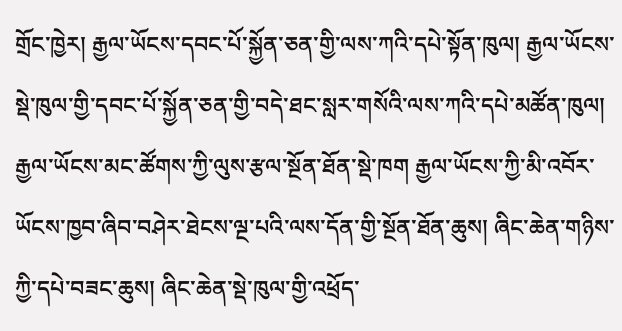གྲོང་ཁྱེར། རྒྱལ་ཡོངས་དབང་པོ་སྐྱོན་ཅན་གྱི་ལས་ཀའི་དཔེ་སྟོན་ཁུལ། རྒྱལ་ཡོངས་སྡེ་ཁུལ་གྱི་དབང་པོ་སྐྱོན་ཅན་གྱི་བདེ་ཐང་སླར་གསོའི་ལས་ཀའི་དཔེ་མཚོན་ཁུལ། རྒྱལ་ཡོངས་མང་ཚོགས་ཀྱི་ལུས་རྩལ་སྔོན་ཐོན་སྡེ་ཁག རྒྱལ་ཡོངས་ཀྱི་མི་འབོར་ཡོངས་ཁྱབ་ཞིབ་བཤེར་ཐེངས་ལྔ་པའི་ལས་དོན་གྱི་སྔོན་ཐོན་ཆུས། ཞིང་ཆེན་གཉིས་ཀྱི་དཔེ་བཟང་ཆུས། ཞིང་ཆེན་སྡེ་ཁུལ་གྱི་འཕྲོད་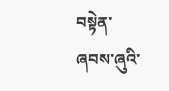བསྟེན་ཞབས་ཞུའི་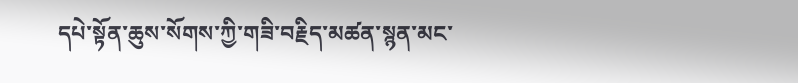དཔེ་སྟོན་ཆུས་སོགས་ཀྱི་གཟི་བརྗིད་མཚན་སྙན་མང་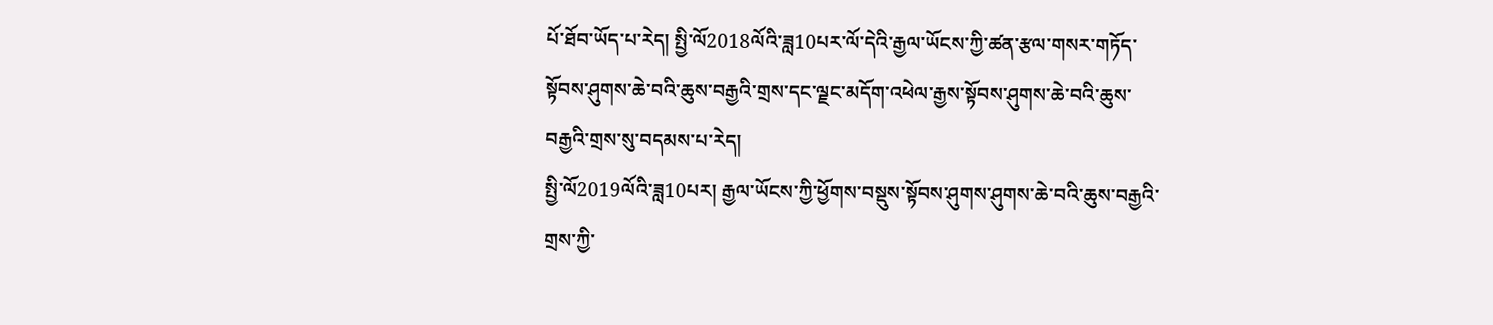པོ་ཐོབ་ཡོད་པ་རེད། སྤྱི་ལོ2018ལོའི་ཟླ10པར་ལོ་དེའི་རྒྱལ་ཡོངས་ཀྱི་ཚན་རྩལ་གསར་གཏོད་སྟོབས་ཤུགས་ཆེ་བའི་ཆུས་བརྒྱའི་གྲས་དང་ལྗང་མདོག་འཕེལ་རྒྱས་སྟོབས་ཤུགས་ཆེ་བའི་ཆུས་བརྒྱའི་གྲས་སུ་བདམས་པ་རེད།
སྤྱི་ལོ2019ལོའི་ཟླ10པར། རྒྱལ་ཡོངས་ཀྱི་ཕྱོགས་བསྡུས་སྟོབས་ཤུགས་ཤུགས་ཆེ་བའི་ཆུས་བརྒྱའི་གྲས་ཀྱི་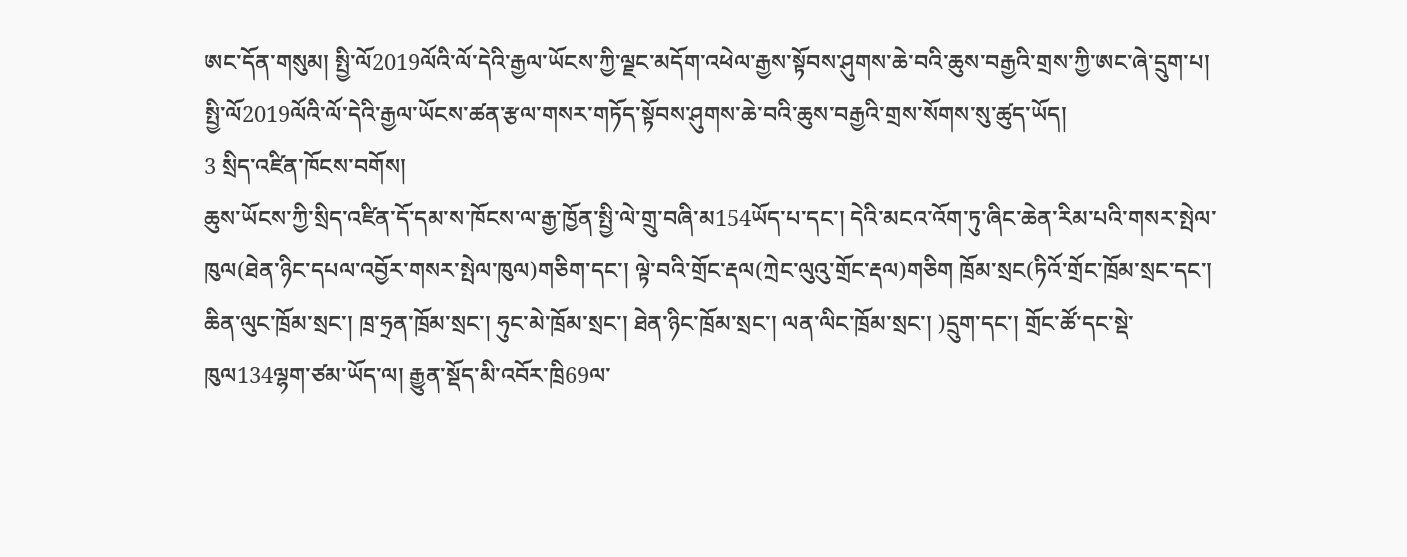ཨང་དོན་གསུམ། སྤྱི་ལོ2019ལོའི་ལོ་དེའི་རྒྱལ་ཡོངས་ཀྱི་ལྗང་མདོག་འཕེལ་རྒྱས་སྟོབས་ཤུགས་ཆེ་བའི་ཆུས་བརྒྱའི་གྲས་ཀྱི་ཨང་ཞེ་དྲུག་པ། སྤྱི་ལོ2019ལོའི་ལོ་དེའི་རྒྱལ་ཡོངས་ཚན་རྩལ་གསར་གཏོད་སྟོབས་ཤུགས་ཆེ་བའི་ཆུས་བརྒྱའི་གྲས་སོགས་སུ་ཚུད་ཡོད།
3 སྲིད་འཛིན་ཁོངས་བགོས།
ཆུས་ཡོངས་ཀྱི་སྲིད་འཛིན་དོ་དམ་ས་ཁོངས་ལ་རྒྱ་ཁྱོན་སྤྱི་ལེ་གྲུ་བཞི་མ154ཡོད་པ་དང་། དེའི་མངའ་འོག་ཏུ་ཞིང་ཆེན་རིམ་པའི་གསར་སྤེལ་ཁུལ(ཐེན་ཉིང་དཔལ་འབྱོར་གསར་སྤེལ་ཁུལ)གཅིག་དང་། ལྟེ་བའི་གྲོང་རྡལ(ཀྲེང་ལུའུ་གྲོང་རྡལ)གཅིག ཁྲོམ་སྲང(ཏིའོ་གྲོང་ཁྲོམ་སྲང་དང་། ཆིན་ལུང་ཁྲོམ་སྲང་། ཁྲ་ཧྲན་ཁྲོམ་སྲང་། ཧུང་མེ་ཁྲོམ་སྲང་། ཐེན་ཉིང་ཁྲོམ་སྲང་། ལན་ལིང་ཁྲོམ་སྲང་། )དྲུག་དང་། གྲོང་ཚོ་དང་སྡེ་ཁུལ134ལྷག་ཙམ་ཡོད་ལ། རྒྱུན་སྡོད་མི་འབོར་ཁྲི69ལ་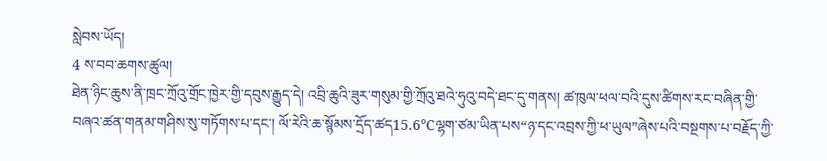སླེབས་ཡོད།
4 ས་བབ་ཆགས་ཚུལ།
ཐེན་ཉིང་ཆུས་ནི་ཁྲང་ཀྲོའུ་གྲོང་ཁྱེར་གྱི་དབུས་རྒྱུད་དེ། འབྲི་ཆུའི་ཟུར་གསུམ་གྱི་ཀྲོའུ་ཐའེ་ཧུའུ་བདེ་ཐང་དུ་གནས། ཚ་ཁུལ་ཕལ་བའི་དུས་ཚིགས་རང་བཞིན་གྱི་བཞའ་ཚན་གནམ་གཤིས་སུ་གཏོགས་པ་དང་། ལོ་རེའི་ཆ་སྙོམས་དྲོད་ཚད15.6℃ལྷག་ཙམ་ཡིན་པས“ཉ་དང་འབྲས་ཀྱི་ཕ་ཡུལ”ཞེས་པའི་བསྔགས་པ་བརྗོད་ཀྱི་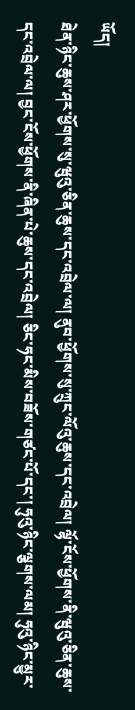ཡོད།
ཐེན་ཉིང་ཆུས་ཤར་ཕྱོགས་སུ་ཝུའུ་ཅིན་ཆུས་དང་འབྲེལ་ལ། ནུབ་ཕྱོགས་སུ་ཀྲུང་ལོའུ་ཆུས་དང་འབྲེལ། ལྷོ་ངོས་ཕྱོགས་ནི་ཝུའུ་ཅིན་ཆུས་དང་འབྲེལ་ལ། བྱང་ངོས་ཕྱོགས་ནི་ཞིན་པེ་ཆུས་དང་འབྲེལ། ཅིང་ཧང་མིས་བཟོས་གཙང་པོ་དང་། ཧུའུ་ཉིང་ལྕགས་ལམ། ཧུའུ་ཉིང་མྱུར་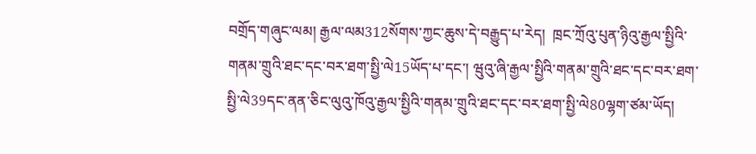བགྲོད་གཞུང་ལམ། རྒྱལ་ལམ312སོགས་ཀྱང་ཆུས་དེ་བརྒྱུད་པ་རེད།  ཁྲང་ཀྲོའུ་པུན་ཉིའུ་རྒྱལ་སྤྱིའི་གནམ་གྲུའི་ཐང་དང་བར་ཐག་སྤྱི་ལེ15ཡོད་པ་དང་། ཝུའུ་ཞི་རྒྱལ་སྤྱིའི་གནམ་གྲུའི་ཐང་དང་བར་ཐག་སྤྱི་ལེ39དང་ནན་ཅིང་ལུའུ་ཁོའུ་རྒྱལ་སྤྱིའི་གནམ་གྲུའི་ཐང་དང་བར་ཐག་སྤྱི་ལེ80ལྷག་ཙམ་ཡོད།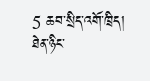5 ཆབ་སྲིད་འགོ་ཁྲིད།
ཐེན་ཉིང་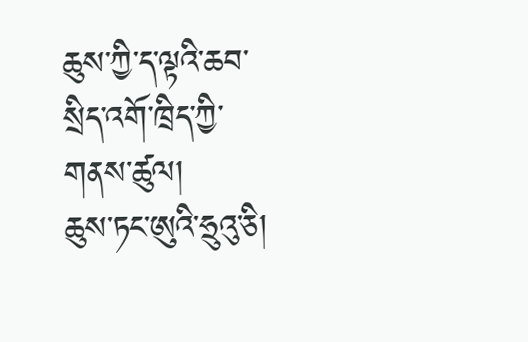ཆུས་ཀྱི་ད་ལྟའི་ཆབ་སྲིད་འགོ་ཁྲིད་ཀྱི་གནས་ཚུལ།
ཆུས་ཏང་ཨུའི་ཧྲུའུ་ཅི།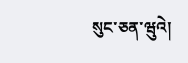སུང་ཅན་ཝུའེ།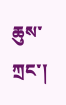ཆུས་ཀྲང་།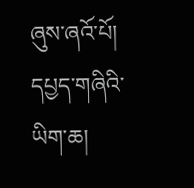ཞུས་ཞའོ་པོ།
དཔྱད་གཞིའི་ཡིག་ཆ།